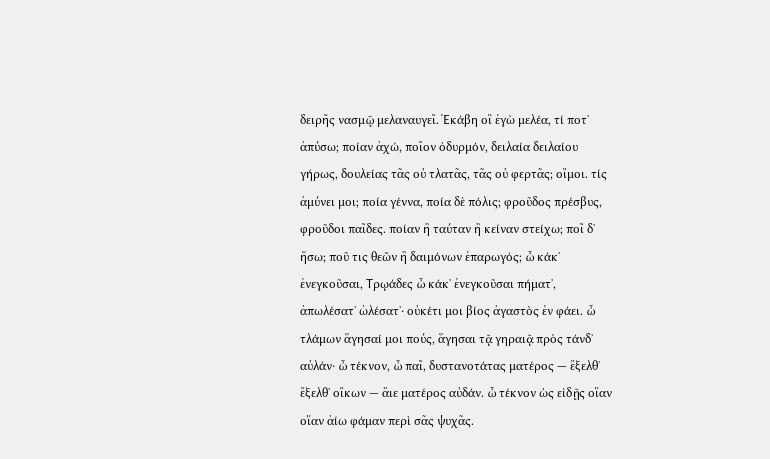δειρῆς νασμῷ μελαναυγεῖ. Ἑκάβη οἲ ἐγὼ μελέα, τί ποτʼ ἀπύσω; ποίαν ἀχώ, ποῖον ὀδυρμόν, δειλαία δειλαίου γήρως, δουλείας τᾶς οὐ τλατᾶς, τᾶς οὐ φερτᾶς; οἴμοι. τίς ἀμύνει μοι; ποία γέννα, ποία δὲ πόλις; φροῦδος πρέσβυς, φροῦδοι παῖδες. ποίαν ἢ ταύταν ἢ κείναν στείχω; ποῖ δʼ ἥσω; ποῦ τις θεῶν ἢ δαιμόνων ἐπαρωγός; ὦ κάκʼ ἐνεγκοῦσαι, Τρῳάδες ὦ κάκʼ ἐνεγκοῦσαι πήματʼ, ἀπωλέσατʼ ὠλέσατʼ· οὐκέτι μοι βίος ἀγαστὸς ἐν φάει. ὦ τλάμων ἅγησαί μοι πούς, ἅγησαι τᾷ γηραιᾷ πρὸς τάνδʼ αὐλάν· ὦ τέκνον, ὦ παῖ, δυστανοτάτας ματέρος — ἔξελθʼ ἔξελθʼ οἴκων — ἄιε ματέρος αὐδάν. ὦ τέκνον ὡς εἰδῇς οἵαν οἵαν ἀίω φάμαν περὶ σᾶς ψυχᾶς.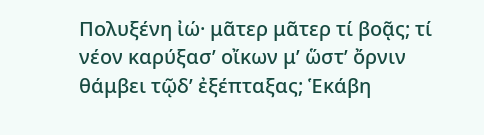Πολυξένη ἰώ· μᾶτερ μᾶτερ τί βοᾷς; τί νέον καρύξασʼ οἴκων μʼ ὥστʼ ὄρνιν θάμβει τῷδʼ ἐξέπταξας; Ἑκάβη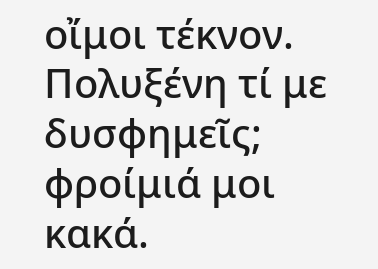οἴμοι τέκνον. Πολυξένη τί με δυσφημεῖς; φροίμιά μοι κακά.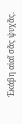Ἑκάβη αἰαῖ σᾶς ψυχᾶς.